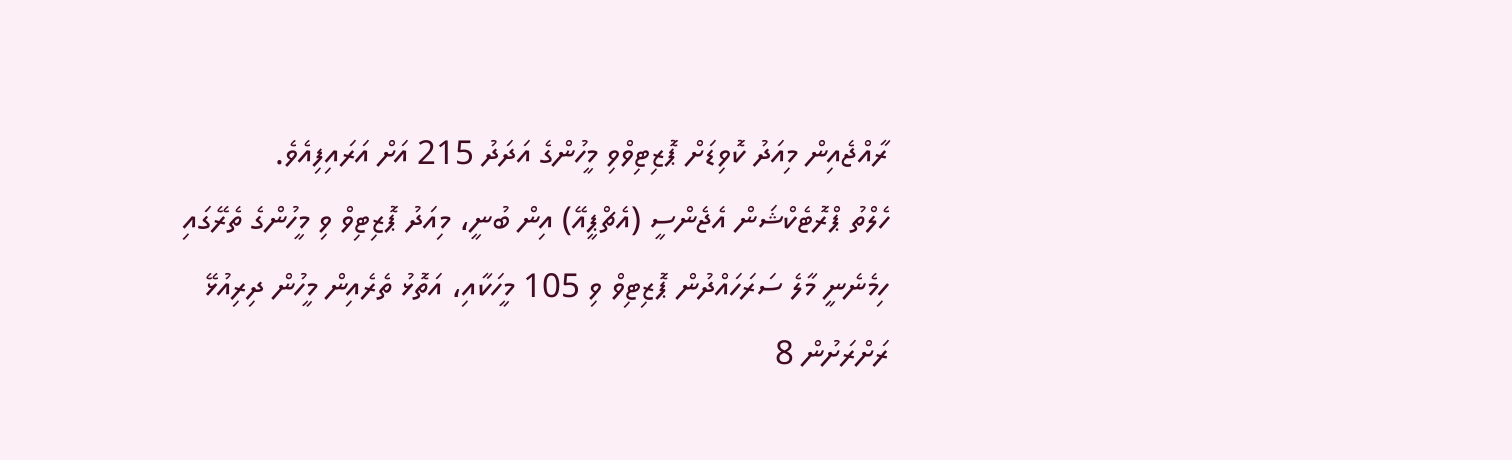ރާއްޖެއިން މިއަދު ކޮވިޑަށް ޕޮޒިޓިވްވި މީހުންގެ އަދަދު 215 އަށް އަރައިފިއެވެ.
ހެލްތު ޕްރޮޓެކްޝަން އެޖެންސީ (އެޗްޕީއޭ) އިން ބުނީ، މިއަދު ޕޮޒިޓިވް ވި މީހުންގެ ތެރޭގައި ހިމެނެނީ މާލެ ސަރަހައްދުން ޕޮޒިޓިވް ވި 105 މީހަކާއި، އަތޮޅު ތެރެއިން މީހުން ދިރިއުޅޭ ރަށްރަށުން 8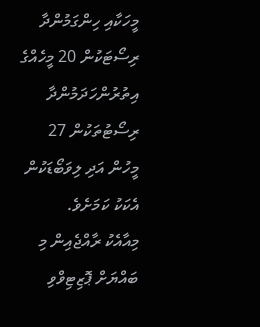މީހަކާއި ހިންގަމުންދާ ރިސޯޓަކުން 20 މީހެއްގެ އިތުރުންހަދަމުންދާ ރިސޯޓުތަކުން 27 މީހުން އަދި ލިވަބޯޑަކުން އެކަކު ކަމަށެވެ.
މިއާއެކު ރާއްޖެއިން މި ބައްޔަށް ޕޮޒިޓިވްވި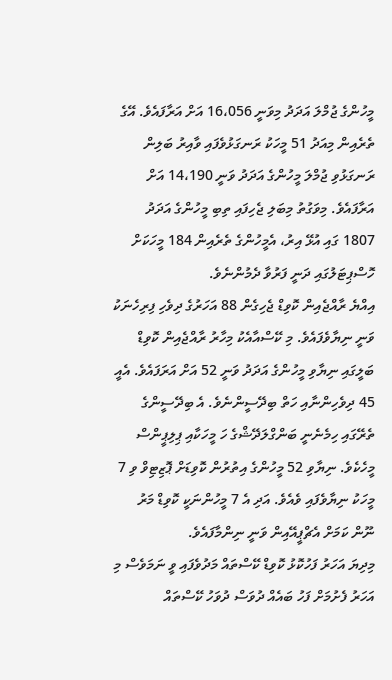މީހުންގެ ޖުމްލަ އަދަދު މިވަނީ 16،056 އަށް އަރާފައެވެ. އޭގެ ތެރެއިން މިއަދު 51 މީހަކު ރަނގަޅުވެފައި ވާއިރު ބަލިން ރަނގަޅުވި ޖުމްލަ މީހުންގެ އަދަދު ވަނީ 14،190 އަށް އަރާފައެވެ. މިވަގުތު މިބަލި ޖެހިފައި ތިބި މީހުންގެ އަދަދު 1807 ގައި އުޅޭ އިރު، އެމީހުންގެ ތެރެއިން 184 މީހަކަށް ހޮސްޕިޓަލުގައި ދަނީ ފަރުވާ ދެމުންނެވެ.
އިއްޔެ ރާއްޖެއިން ކޮވިޑް ޖެހިގެން 88 އަހަރުގެ ދިވެހި ފިރިހެނަކު ވަނީ ނިޔާވެފައެވެ. މި ކޭސްއާއެކު މިހާރު ރާއްޖެއިން ކޮވިޑް ބަލީގައި ނިޔާވި މީހުންގެ އަދަދު ވަނީ 52 އަށް އަރަފައެވެ. އެއީ 45 ދިވެހިންނާއި ހަތް ބިދޭސީންނެވެ. އެ ބިދޭސީންގެ ތެރޭގައި ހިމެނެނީ ބަންގްލަދޭޝްގެ ހަ މީހަކާއި ޕިލިޕީންސް މީހެކެވެ. ނިޔާވި 52 މީހުންގެ އިތުރުން ކޮވިޑަށް ޕޮޒިޓިވް ވި 7 މީހަކު ނިޔާވެފައި ވެއެވެ. އަދި އެ 7 މީހުންނަކީ ކޮވިޑް މަރު ނޫން ކަމަށް އެޗްޕީއޭއިން ވަނީ ނިންމާފައެވެ.
މިދިޔަ އަހަރު ފަހުކޮޅު ކޮވިޑް ކޭސްތައް މަދުވެފައި ވީ ނަމަވެސް މި އަހަރު ފެށުމަށް ފަހު ބައެއް ދުވަސް ދުވަހު ކޭސްތައް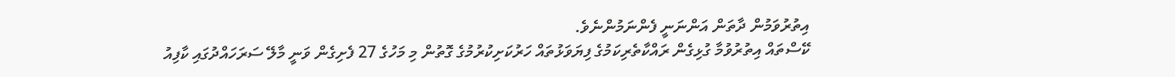އިތުރުވަމުން ދާތަން އަންނަނީ ފެންނަމުންނެވެ.
ކޭސްތައް އިތުރުވުމާ ގުޅިގެން ރައްކާތެރިކަމުގެ ފިޔަވަޅުތައް ހަރުކަށިކުރުމުގެ ގޮތުން މި މަހުގެ 27 ފެށިގެން ވަނީ މާލޭ ސަރަހައްދުގައި ކާފިއު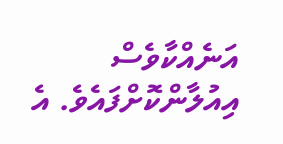އަނެއްކާވެސް އިއުލާންކޮށްފައެވެ. އެ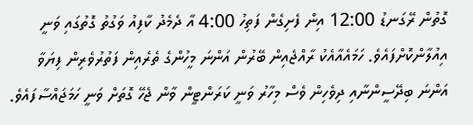ގޮތުން ރޭގަނޑު 12:00 އިން ފެށިގެން ފަތިހު 4:00 އާ ދެމެދު ކާފިއު ވަގުތު ގޮތުގައި ވަނީ އިއުލާންކޮށްފައެވެ. ހަމައެއާއެކު ރާއްޖެއިން ބޭރުން އަންނަ މީހުންގެ ތެރެއިން ފަތުރުވެރިން ފިޔަވާ އަންނަ ބިދޭސީންނާއި ދިވެހިން ވެސް މިހާރު ވަނީ ކަރަންޓީން ވާން ޖެހޭ ގޮތަށް ވަނީ ހަމަޖައްސާފައެވެ.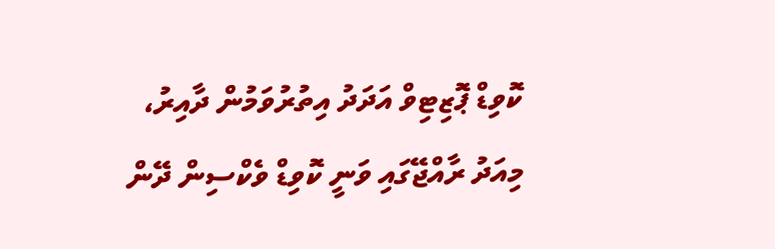ކޮވިޑް ޕޮޒިޓިވް އަދަދު އިތުރުވަމުން ދާއިރު، މިއަދު ރާއްޖޭގައި ވަނީ ކޮވިޑް ވެކްސިން ދޭން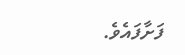ފަށާފައެވެ.